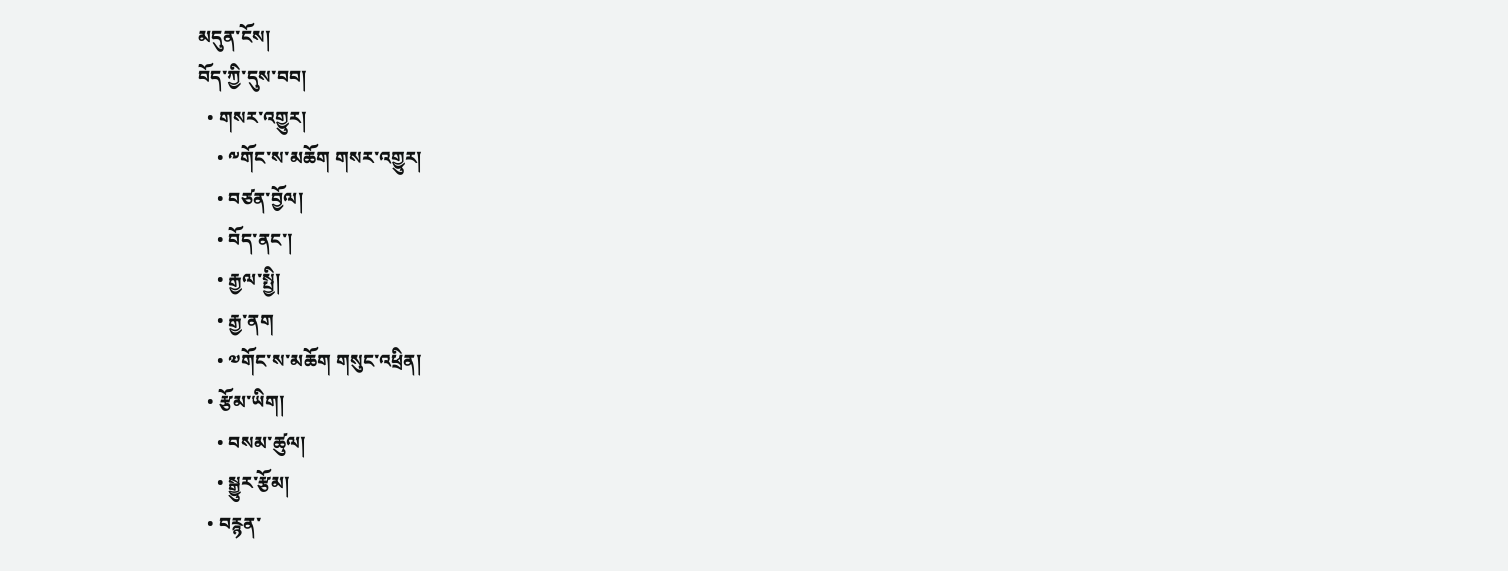མདུན་ངོས།
བོད་ཀྱི་དུས་བབ།
  • གསར་འགྱུར།
    • ༸གོང་ས་མཆོག གསར་འགྱུར།
    • བཙན་བྱོལ།
    • བོད་ནང་།
    • རྒྱལ་སྤྱི།
    • རྒྱ་ནག
    • ༧གོང་ས་མཆོག གསུང་འཕྲིན།
  • རྩོམ་ཡིག།
    • བསམ་ཚུལ།
    • སྒྱུར་རྩོམ།
  • བརྙན་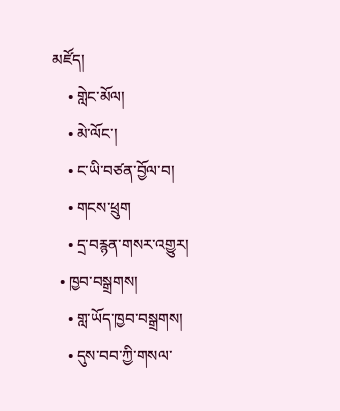མཛོད།
    • གླེང་མོལ།
    • མེ་ལོང་།
    • ང་ཡི་བཙན་བྱོལ་བ།
    • གངས་ཕྲུག
    • དྲ་བརྙན་གསར་འགྱུར།
  • ཁྱབ་བསྒྲགས།
    • གླ་ཡོད་ཁྱབ་བསྒྲགས།
    • དུས་བབ་ཀྱི་གསལ་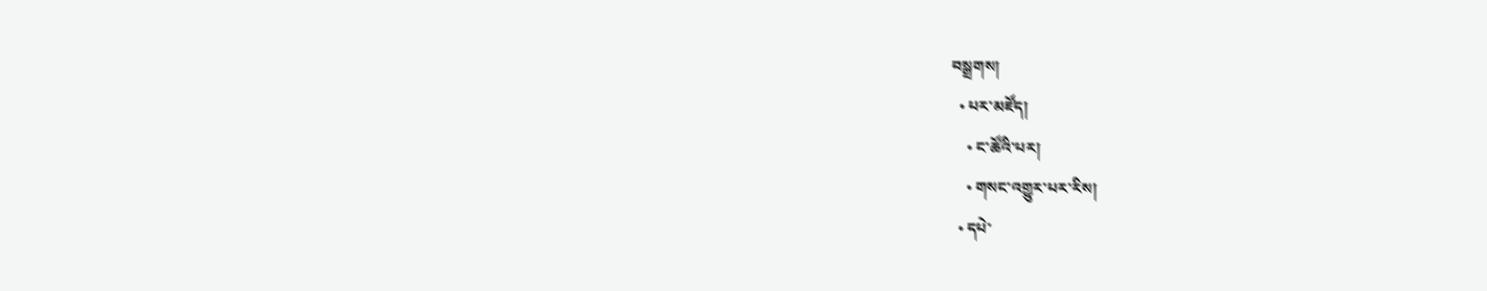བསྒྲགས།
  • པར་མཛོད།
    • ང་ཚོའི་པར།
    • གསང་འགྱུར་པར་རིས།
  • དཔེ་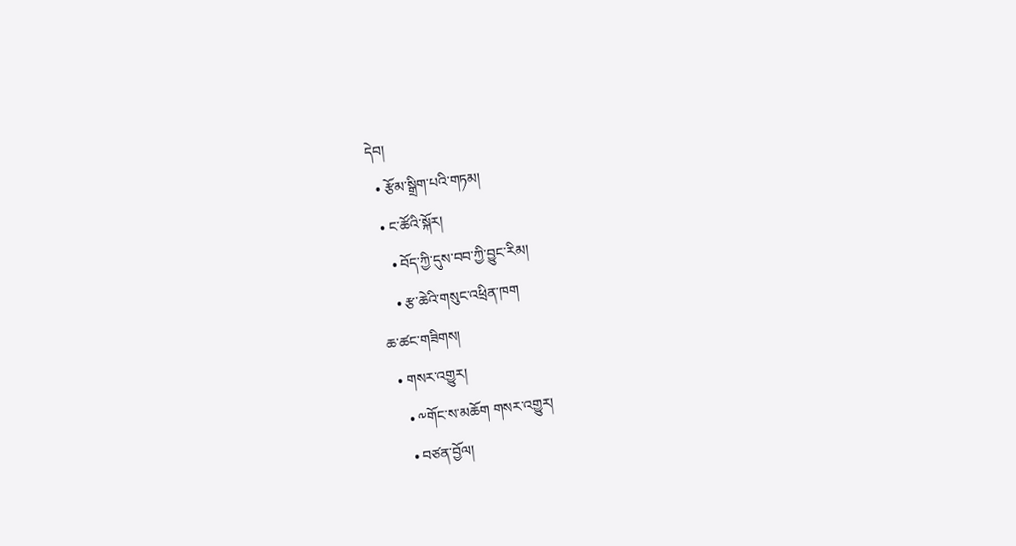དེབ།
  • རྩོམ་སྒྲིག་པའི་གཏམ།
  • ང་ཚོའི་སྐོར།
    • བོད་ཀྱི་དུས་བབ་ཀྱི་བྱུང་རིམ།
    • རྩ་ཆེའི་གསུང་འཕྲིན་ཁག
ཆ་ཚང་གཟིགས།
  • གསར་འགྱུར།
    • ༸གོང་ས་མཆོག གསར་འགྱུར།
    • བཙན་བྱོལ།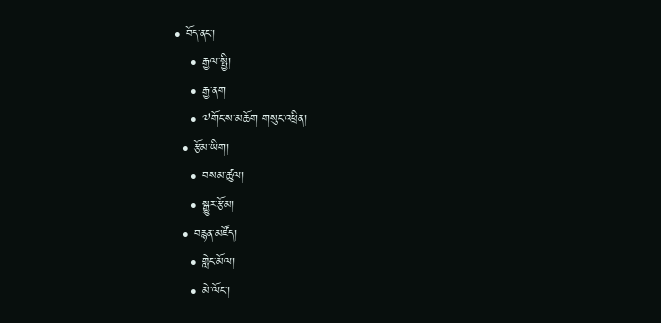• བོད་ནང་།
    • རྒྱལ་སྤྱི།
    • རྒྱ་ནག
    • ༧གོང་ས་མཆོག གསུང་འཕྲིན།
  • རྩོམ་ཡིག།
    • བསམ་ཚུལ།
    • སྒྱུར་རྩོམ།
  • བརྙན་མཛོད།
    • གླེང་མོལ།
    • མེ་ལོང་།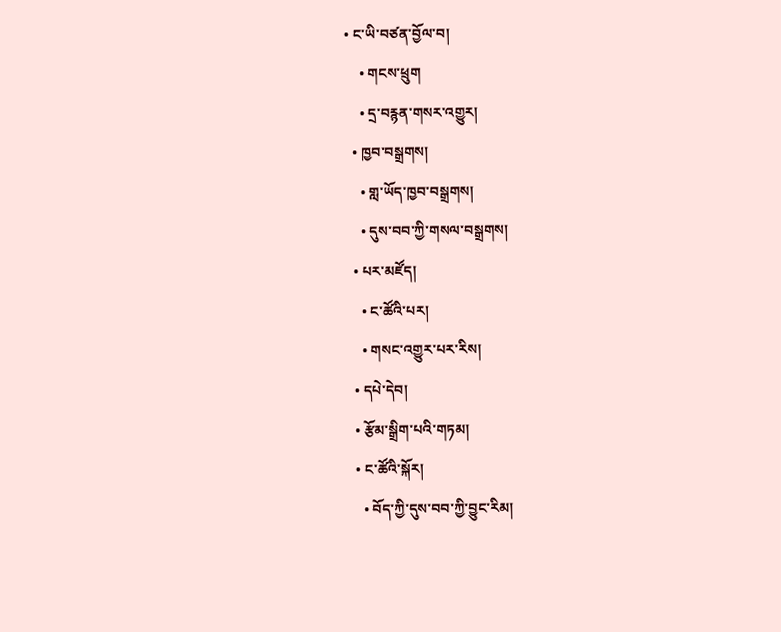• ང་ཡི་བཙན་བྱོལ་བ།
    • གངས་ཕྲུག
    • དྲ་བརྙན་གསར་འགྱུར།
  • ཁྱབ་བསྒྲགས།
    • གླ་ཡོད་ཁྱབ་བསྒྲགས།
    • དུས་བབ་ཀྱི་གསལ་བསྒྲགས།
  • པར་མཛོད།
    • ང་ཚོའི་པར།
    • གསང་འགྱུར་པར་རིས།
  • དཔེ་དེབ།
  • རྩོམ་སྒྲིག་པའི་གཏམ།
  • ང་ཚོའི་སྐོར།
    • བོད་ཀྱི་དུས་བབ་ཀྱི་བྱུང་རིམ།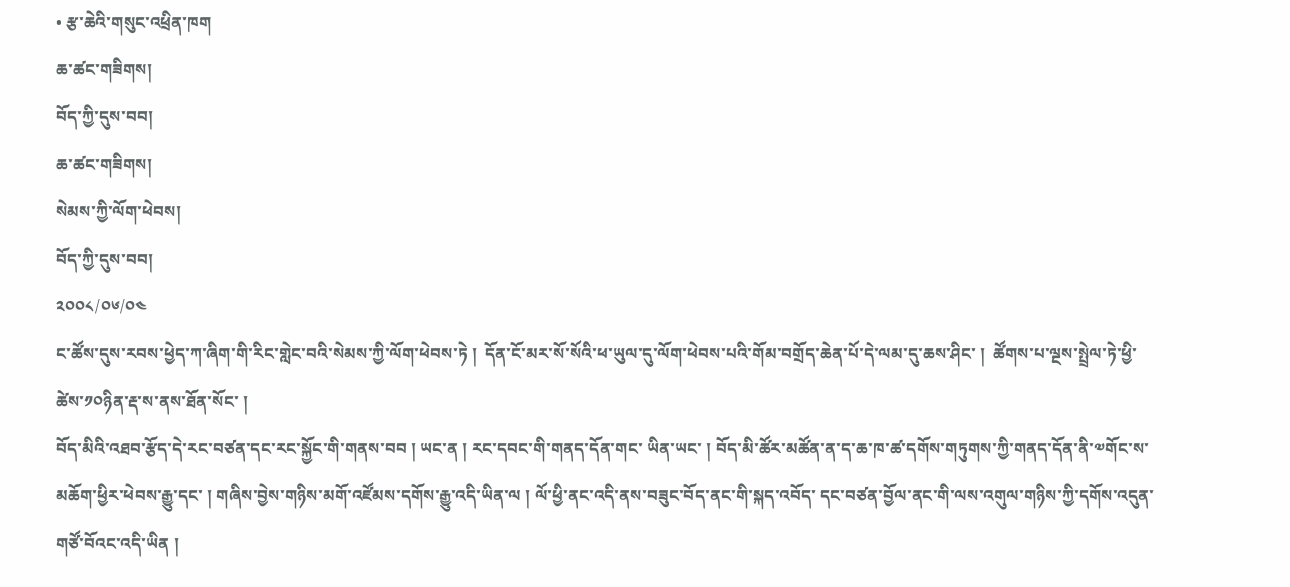• རྩ་ཆེའི་གསུང་འཕྲིན་ཁག
ཆ་ཚང་གཟིགས།
བོད་ཀྱི་དུས་བབ།
ཆ་ཚང་གཟིགས།
སེམས་ཀྱི་ལོག་ཕེབས།
བོད་ཀྱི་དུས་བབ།
༢༠༠༨/༠༦/༠༤
ང་ཚོས་དུས་རབས་ཕྱེད་ཀ་ཞིག་གི་རིང་གླེང་བའི་སེམས་ཀྱི་ལོག་ཕེབས་ཏེ །  དོན་ངོ་མར་སོ་སོའི་ཕ་ཡུལ་དུ་ལོག་ཕེབས་པའི་གོམ་བགྲོད་ཆེན་པོ་དེ་ལམ་དུ་ཆས་ཤིང་ །  ཚོགས་པ་ལྔས་སྤྲེལ་ཏེ་ཕྱི་ཚེས་༡༠ཉིན་རྡ་ས་ནས་ཐོན་སོང་ །
བོད་མིའི་འཐབ་རྩོད་དེ་རང་བཙན་དང་རང་སྐྱོང་གི་གནས་བབ ། ཡང་ན ། རང་དབང་གི་གནད་དོན་གང་ ཡིན་ཡང་ ། བོད་མི་ཚོར་མཚོན་ན་ད་ཆ་ཁ་ཚ་དགོས་གཏུགས་ཀྱི་གནད་དོན་ནི་༧གོང་ས་མཆོག་ཕྱིར་ཕེབས་རྒྱུ་དང་ ། གཞིས་བྱེས་གཉིས་མགོ་འཛོམས་དགོས་རྒྱུ་འདི་ཡིན་ལ ། ལོ་ཕྱི་ནང་འདི་ནས་བཟུང་བོད་ནང་གི་སྐད་འབོད་ དང་བཙན་བྱོལ་ནང་གི་ལས་འགུལ་གཉིས་ཀྱི་དགོས་འདུན་གཙོ་བོའང་འདི་ཡིན །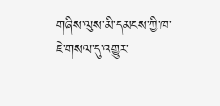གཞིས་ལུས་མི་དམངས་ཀྱི་ཁ་ཇེ་གསལ་དུ་འགྱུར་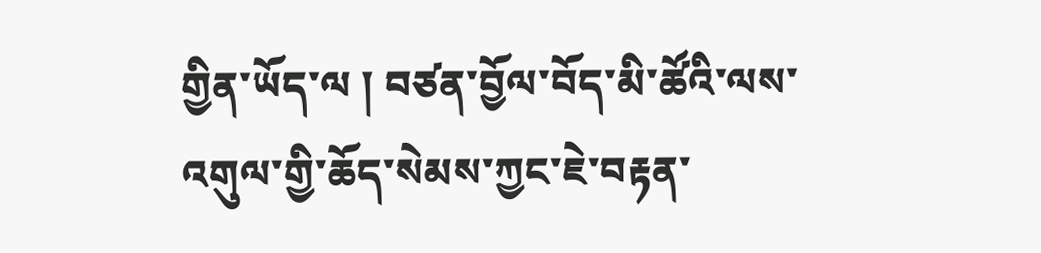གྱིན་ཡོད་ལ ། བཙན་བྱོལ་བོད་མི་ཚོའི་ལས་འགུལ་གྱི་ཆོད་སེམས་ཀྱང་ཇེ་བརྟན་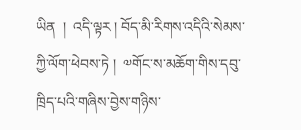ཡིན  །  འདི་ལྟར ། བོད་མི་རིགས་འདིའི་སེམས་ཀྱི་ལོག་ཕེབས་ཏེ །  ༧གོང་ས་མཆོག་གིས་དབུ་ཁྲིད་པའི་གཞིས་བྱེས་གཉིས་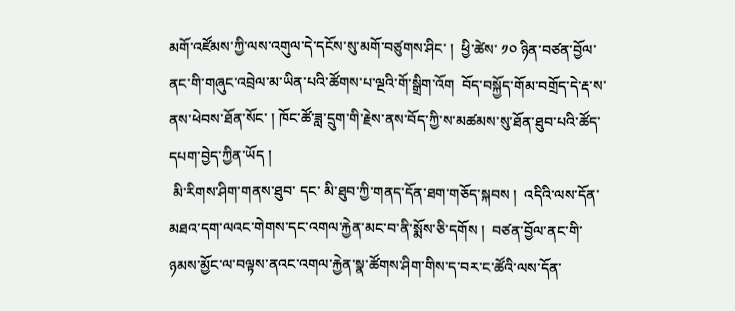མགོ་འཛོམས་ཀྱི་ལས་འགུལ་དེ་དངོས་སུ་མགོ་བཙུགས་ཤིང་ །  ཕྱི་ཚེས་ ༡༠ ཉིན་བཙན་བྱོལ་ནང་གི་གཞུང་འབྲེལ་མ་ཡིན་པའི་ཚོགས་པ་ལྔའི་གོ་སྒྲིག་འོག  བོད་བསྐྱོད་གོམ་བགྲོད་དེ་རྡ་ས་ནས་ཕེབས་ཐོན་སོང་ ། ཁོང་ཚོ་ཟླ་དྲུག་གི་རྗེས་ནས་བོད་ཀྱི་ས་མཚམས་སུ་ཐོན་ཐུབ་པའི་ཚོད་དཔག་བྱེད་ཀྱིན་ཡོད །
 མི་རིགས་ཤིག་གནས་ཐུབ་ དང་ མི་ཐུབ་ཀྱི་གནད་དོན་ཐག་གཅོད་སྐབས །  འདིའི་ལས་དོན་མཐའ་དག་ལའང་གེགས་དང་འགལ་རྐྱེན་མང་བ་ནི་སྨོས་ཅི་དགོས །  བཙན་བྱོལ་ནང་གི་ཉམས་མྱོང་ལ་བལྟས་ནའང་འགལ་རྐྱེན་སྣ་ཚོགས་ཤིག་གིས་ད་བར་ང་ཚོའི་ལས་དོན་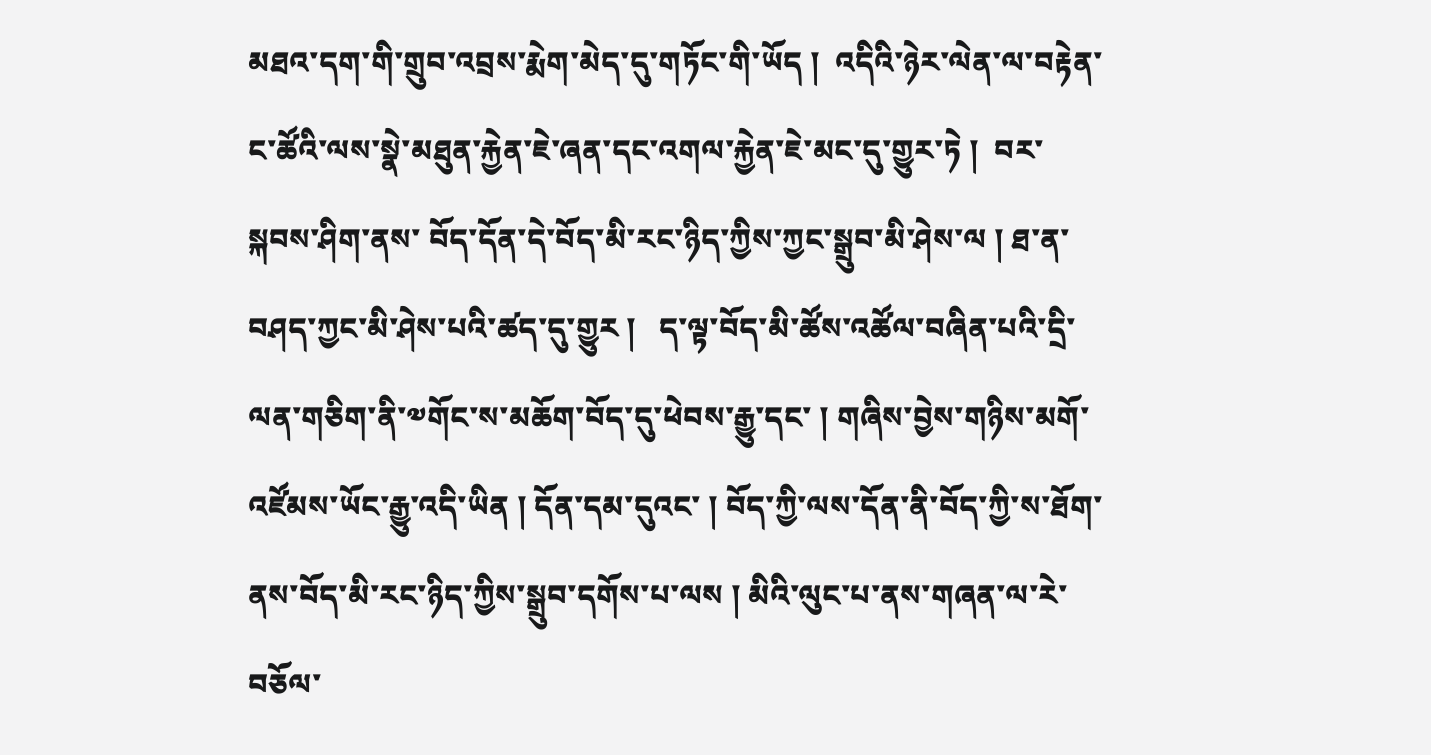མཐའ་དག་གི་གྲུབ་འབྲས་རྨེག་མེད་དུ་གཏོང་གི་ཡོད །  འདིའི་ཉེར་ལེན་ལ་བརྟེན་ང་ཚོའི་ལས་སྣེ་མཐུན་རྐྱེན་ཇེ་ཞན་དང་འགལ་རྐྱེན་ཇེ་མང་དུ་གྱུར་ཏེ །  བར་སྐབས་ཤིག་ནས་ བོད་དོན་དེ་བོད་མི་རང་ཉིད་ཀྱིས་ཀྱང་སྒྲུབ་མི་ཤེས་ལ ། ཐ་ན་བཤད་ཀྱང་མི་ཤེས་པའི་ཚད་དུ་གྱུར །   ད་ལྟ་བོད་མི་ཚོས་འཚོལ་བཞིན་པའི་དྲི་ལན་གཅིག་ནི་༧གོང་ས་མཆོག་བོད་དུ་ཕེབས་རྒྱུ་དང་ ། གཞིས་བྱེས་གཉིས་མགོ་འཛོམས་ཡོང་རྒྱུ་འདི་ཡིན ། དོན་དམ་དུའང་ ། བོད་ཀྱི་ལས་དོན་ནི་བོད་ཀྱི་ས་ཐོག་ནས་བོད་མི་རང་ཉིད་ཀྱིས་སྒྲུབ་དགོས་པ་ལས ། མིའི་ལུང་པ་ནས་གཞན་ལ་རེ་བཅོལ་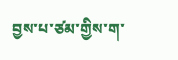བྱས་པ་ཙམ་གྱིས་ག་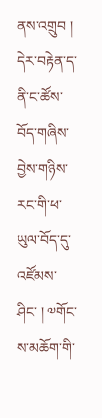ནས་འགྲུབ ། དེར་བརྟེན་ད་ནི་ང་ཚོས་བོད་གཞིས་བྱེས་གཉིས་རང་གི་ཕ་ཡུལ་བོད་དུ་འཛོམས་ཤིང་ ། ༧གོང་ས་མཆོག་གི་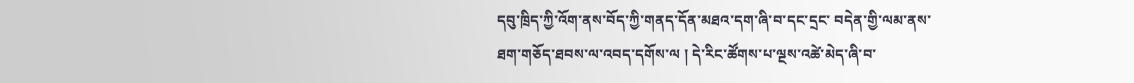དབུ་ཁྲིད་ཀྱི་འོག་ནས་བོད་ཀྱི་གནད་དོན་མཐའ་དག་ཞི་བ་དང་དྲང་ བདེན་གྱི་ལམ་ནས་ཐག་གཅོད་ཐབས་ལ་འབད་དགོས་ལ ། དེ་རིང་ཚོགས་པ་ལྔས་འཚེ་མེད་ཞི་བ་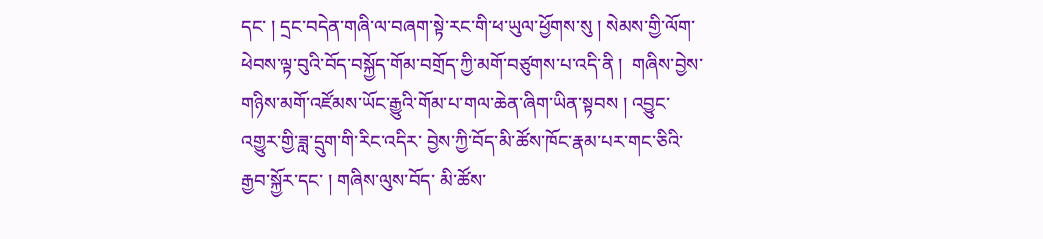དང་ ། དྲང་བདེན་གཞི་ལ་བཞག་སྟེ་རང་གི་ཕ་ཡུལ་ཕྱོགས་སུ ། སེམས་གྱི་ལོག་ཕེབས་ལྟ་བུའི་བོད་བསྐྱོད་གོམ་བགྲོད་ཀྱི་མགོ་བཙུགས་པ་འདི་ནི །  གཞིས་བྱེས་གཉིས་མགོ་འཛོམས་ཡོང་རྒྱུའི་གོམ་པ་གལ་ཆེན་ཞིག་ཡིན་སྟབས ། འབྱུང་འགྱུར་གྱི་ཟླ་དྲུག་གི་རིང་འདིར་ བྱེས་ཀྱི་བོད་མི་ཚོས་ཁོང་རྣམ་པར་གང་ཅིའི་རྒྱབ་སྐྱོར་དང་ ། གཞིས་ལུས་བོད་ མི་ཚོས་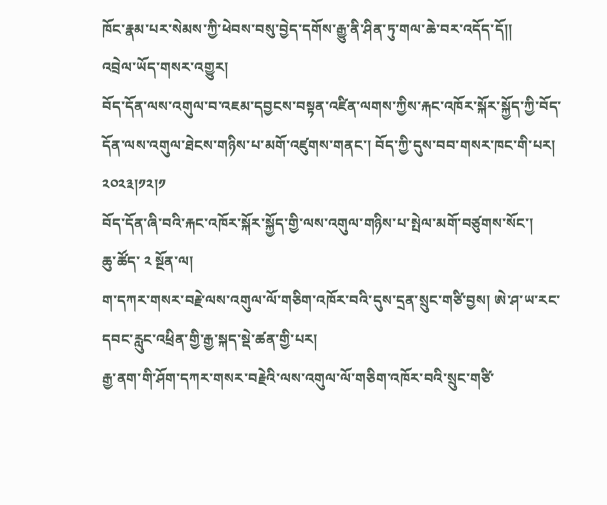ཁོང་རྣམ་པར་སེམས་ཀྱི་ཕེབས་བསུ་བྱེད་དགོས་རྒྱུ་ནི་ཤིན་ཏུ་གལ་ཆེ་བར་འདོད་དོ།།
འབྲེལ་ཡོད་གསར་འགྱུར།
བོད་དོན་ལས་འགུལ་བ་འཇམ་དབྱངས་བསྟན་འཛིན་ལགས་ཀྱིས་རྐང་འཁོར་སྐོར་སྐྱོད་ཀྱི་བོད་དོན་ལས་འགུལ་ཐེངས་གཉིས་པ་མགོ་འཛུགས་གནང་། བོད་ཀྱི་དུས་བབ་གསར་ཁང་གི་པར། ༢༠༢༣།༡༢།༡
བོད་དོན་ཞི་བའི་རྐང་འཁོར་སྐོར་སྐྱོད་གྱི་ལས་འགུལ་གཉིས་པ་སྤེལ་མགོ་བཙུགས་སོང་།
ཆུ་ཚོད་ ༢ སྔོན་ལ།
ག་དཀར་གསར་བརྗེ་ལས་འགུལ་ལོ་གཅིག་འཁོར་བའི་དུས་དྲན་སྲུང་གཙི་བྱས། ཨེ་ཤ་ཡ་རང་དབང་རླུང་འཕྲིན་གྱི་རྒྱ་སྐད་སྡེ་ཚན་གྱི་པར།
རྒྱ་ནག་གི་ཤོག་དཀར་གསར་བརྗེའི་ལས་འགུལ་ལོ་གཅིག་འཁོར་བའི་སྲུང་གཙི་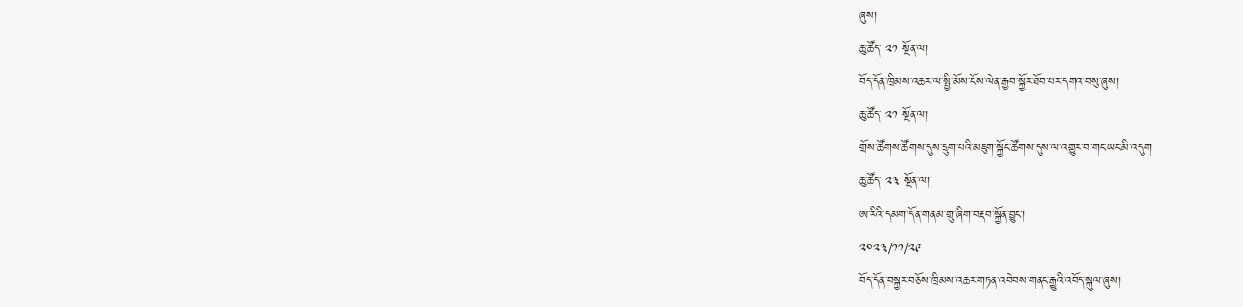ཞུས།
ཆུ་ཚོད་ ༢༡ སྔོན་ལ།
བོད་དོན་ཁྲིམས་འཆར་ལ་སྤྱི་མོས་ངོས་ལེན་རྒྱབ་སྐྱོར་ཐོབ་པར་དགའ་བསུ་ཞུས།
ཆུ་ཚོད་ ༢༡ སྔོན་ལ།
གྲོས་ཚོགས་ཚོགས་དུས་དྲུག་པའི་མཇུག་སྐྱོང་ཚོགས་དུས་ལ་འགྱུར་བ་གང་ཡང་མི་འདུག
ཆུ་ཚོད་ ༢༣ སྔོན་ལ།
ཨ་རིའི་དམག་དོན་གནམ་གྲུ་ཞིག་བརྡབ་སྐྱོན་བྱུང་།
༢༠༢༣/༡༡/༢༩
བོད་དོན་བསྐྱར་བཅོས་ཁྲིམས་འཆར་གཏན་འབེབས་གནང་རྒྱུའི་འབོད་སྐུལ་ཞུས།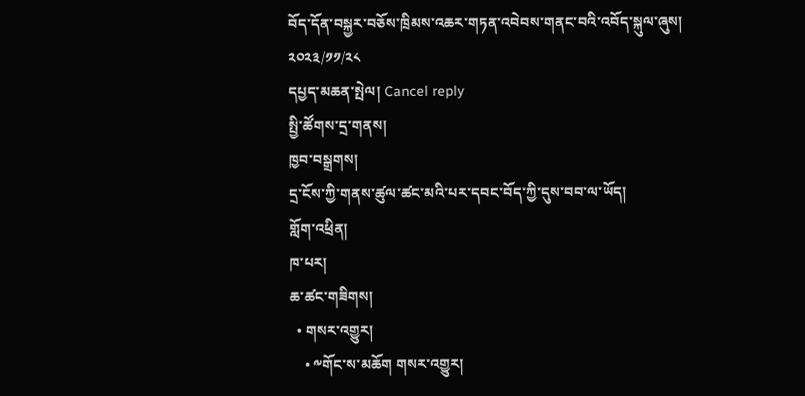བོད་དོན་བསྐྱར་བཅོས་ཁྲིམས་འཆར་གཏན་འབེབས་གནང་བའི་འབོད་སྐུལ་ཞུས།
༢༠༢༣/༡༡/༢༨
དཔྱད་མཆན་སྤེལ། Cancel reply
སྤྱི་ཚོགས་དྲ་གནས།
ཁྱབ་བསྒྲགས།
དྲ་ངོས་ཀྱི་གནས་ཚུལ་ཚང་མའི་པར་དབང་བོད་ཀྱི་དུས་བབ་ལ་ཡོད།
གློག་འཕྲིན།
ཁ་པར།
ཆ་ཚང་གཟིགས།
  • གསར་འགྱུར།
    • ༸གོང་ས་མཆོག གསར་འགྱུར།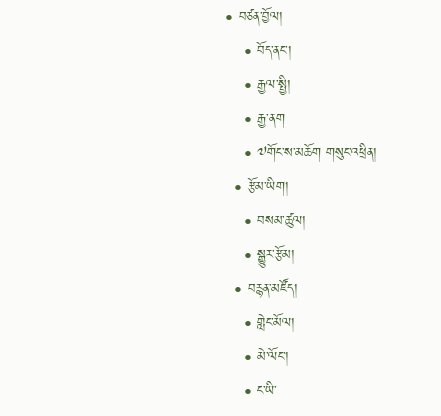• བཙན་བྱོལ།
    • བོད་ནང་།
    • རྒྱལ་སྤྱི།
    • རྒྱ་ནག
    • ༧གོང་ས་མཆོག གསུང་འཕྲིན།
  • རྩོམ་ཡིག།
    • བསམ་ཚུལ།
    • སྒྱུར་རྩོམ།
  • བརྙན་མཛོད།
    • གླེང་མོལ།
    • མེ་ལོང་།
    • ང་ཡི་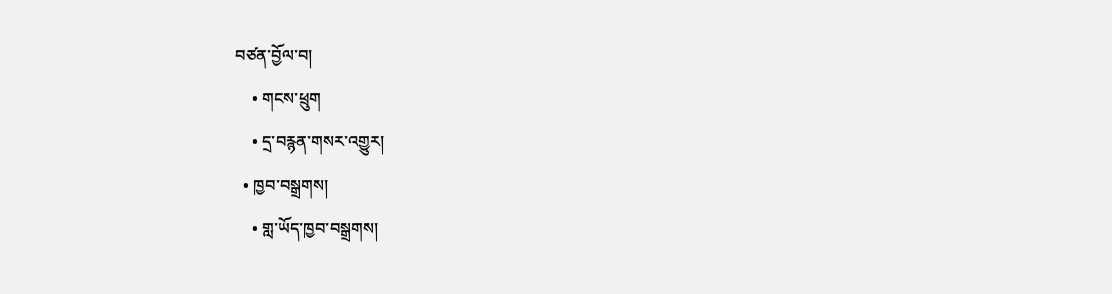བཙན་བྱོལ་བ།
    • གངས་ཕྲུག
    • དྲ་བརྙན་གསར་འགྱུར།
  • ཁྱབ་བསྒྲགས།
    • གླ་ཡོད་ཁྱབ་བསྒྲགས།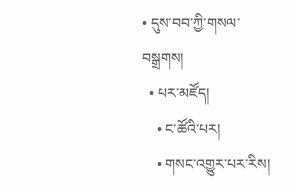• དུས་བབ་ཀྱི་གསལ་བསྒྲགས།
  • པར་མཛོད།
    • ང་ཚོའི་པར།
    • གསང་འགྱུར་པར་རིས།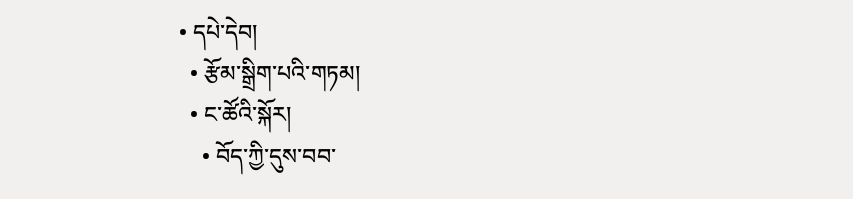• དཔེ་དེབ།
  • རྩོམ་སྒྲིག་པའི་གཏམ།
  • ང་ཚོའི་སྐོར།
    • བོད་ཀྱི་དུས་བབ་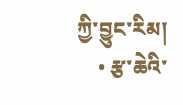ཀྱི་བྱུང་རིམ།
    • རྩ་ཆེའི་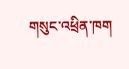གསུང་འཕྲིན་ཁག